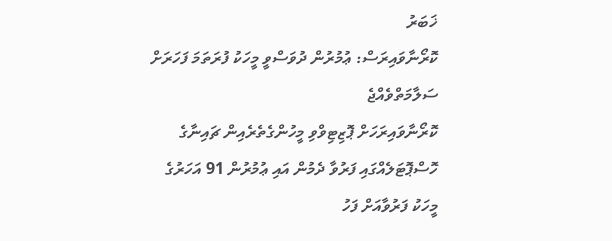ޚަބަރު
ކޮރޯނާވައިރަސް: ޢުމުރުން ދުވަސްވީ މީހަކު ފުރަތަމަ ފަހަރަށް ސަލާމަތްވެއްޖެ
ކޮރޯނާވައިރަހަށް ޕޮޒިޓިވްވި މީހުންގެތެރެއިން ޗައިނާގެ ހޮސްޕޮޓަލެއްގައި ފަރުވާ ދެމުން އައި ޢުމުރުން 91 އަހަރުގެ މީހަކު ފަރުވާއަށް ފަހު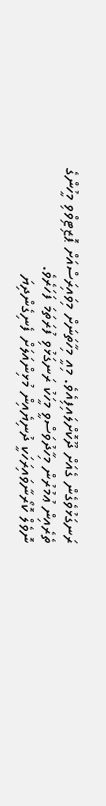ރަނގަޅުވެގެން ގެއަށް ދޫކޮށްލައިފިއެވެ. މިއީ މިހާތަނަށް މިވައިރަސްއަށް ޕޮޒިޓިވްވި މީހުންގެ ތެރެއިން ޢުމުރުން މިހާދުވަސްވީ މީހަކު ރަނގަޅުވި ފުރަތަމަ ފަހަރެވެ.
ނޮވެލް ކޮރޯނާވައިރަހަކީ ދުނިޔެއިން މުޅިންއަލަށް ފެނިގެންދިޔަ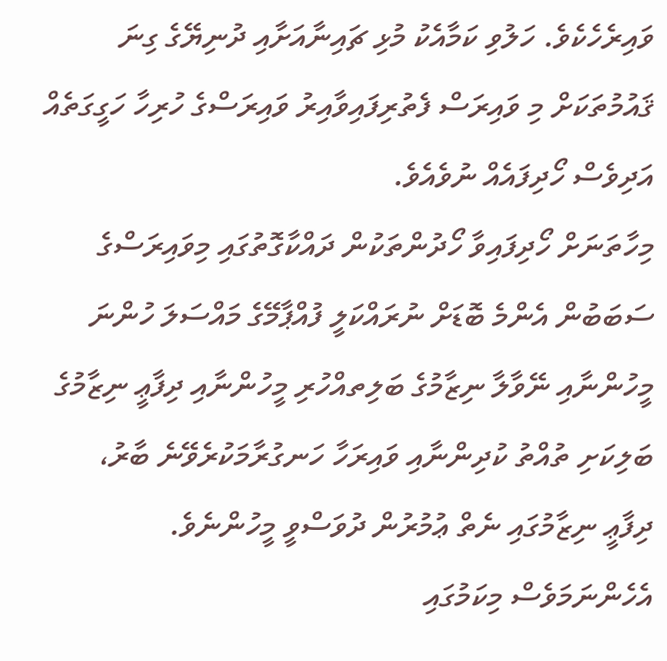ވައިރެހެކެވެ. ހަލުވި ކަމާއެކު މުޅި ޗައިނާއަށާއި ދުނިޔޭގެ ގިނަ ޤައުމުތަކަށް މި ވައިރަސް ފެތުރިފައިވާއިރު ވައިރަސްގެ ހުރިހާ ހަގީގަތެއް އަދިވެސް ހޯދިފައެއް ނުވެއެވެ.
މިހާތަނަށް ހޯދިފައިވާ ހޯދުންތަކުން ދައްކާގޮތުގައި މިވައިރަސްގެ ސަބަބުން އެންމެ ބޮޑަށް ނުރައްކަލީ ފުއްޕާމޭގެ މައްސަލަ ހުންނަ މީހުންނާއި ނޭވާލާ ނިޒާމުގެ ބަލިތއްހުރި މީހުންނާއި ދިފާޢީ ނިޒާމުގެ ބަލިކަށި ތުއްތު ކުދިންނާއި ވައިރަހާ ހަނގުރާމަކުރެވޭނެ ބާރު، ދިފާޢީ ނިޒާމުގައި ނެތް ޢުމުރުން ދުވަސްވީ މީހުންނެވެ. އެހެންނަމަވެސް މިކަމުގައި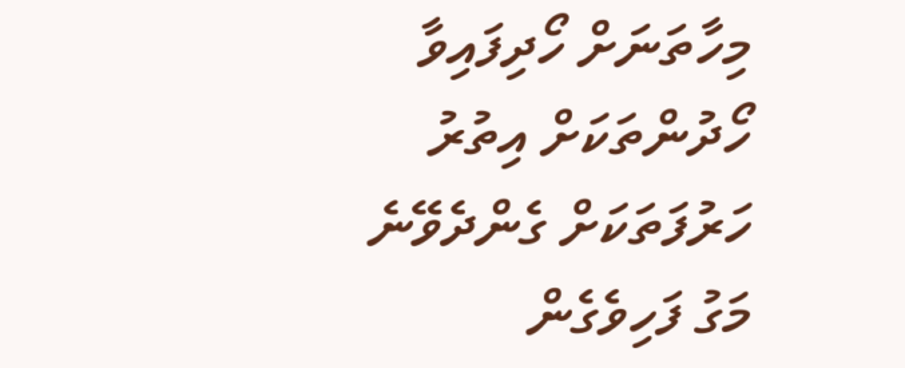މިހާތަނަށް ހޯދިފައިވާ ހޯދުންތަކަށް އިތުރު ހަރުފަތަކަށް ގެންދެވޭނެ މަގު ފަހިވެގެން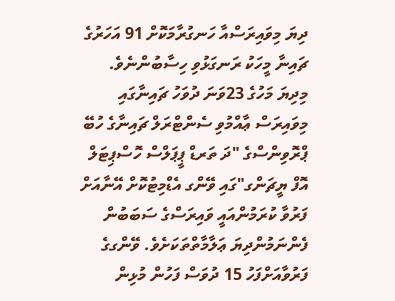ދިޔަ މިވައިރަސްއާ ހަނގުރާމަކޮށް 91 އަހަރުގެ ޗައިނާ މީހަކު ރަނގަޅުވި ހިސާބުންނެވެ.
މިދިޔަ މަހުގެ 23ވަނަ ދުވަހު ޗައިނާގައި މިވައިރަސް ޢާއްމުވި ސެންޓްރަލް ޗައިނާގެ ހުބޭ ޕްރޮވިންސްގެ "ދަ ތަރޑް ޕީޕަލްސް ހޮސްޕިޓަލް އޮފް ޔީޗަންގ"ގައި ވޭންގ އެޑްމިޓުކޮށް އޭނާއަށް ފަރުވާ ކުރަމުންއައީ ވައިރަސްގެ ސަބަބުން ފެންނަމުންދިޔަ ޢަލާމާތްތަކަށެވެ. ވޭންގގެ ފަރުވާއަށްފަހު 15 ދުވަސް ފަހުން މުޅިން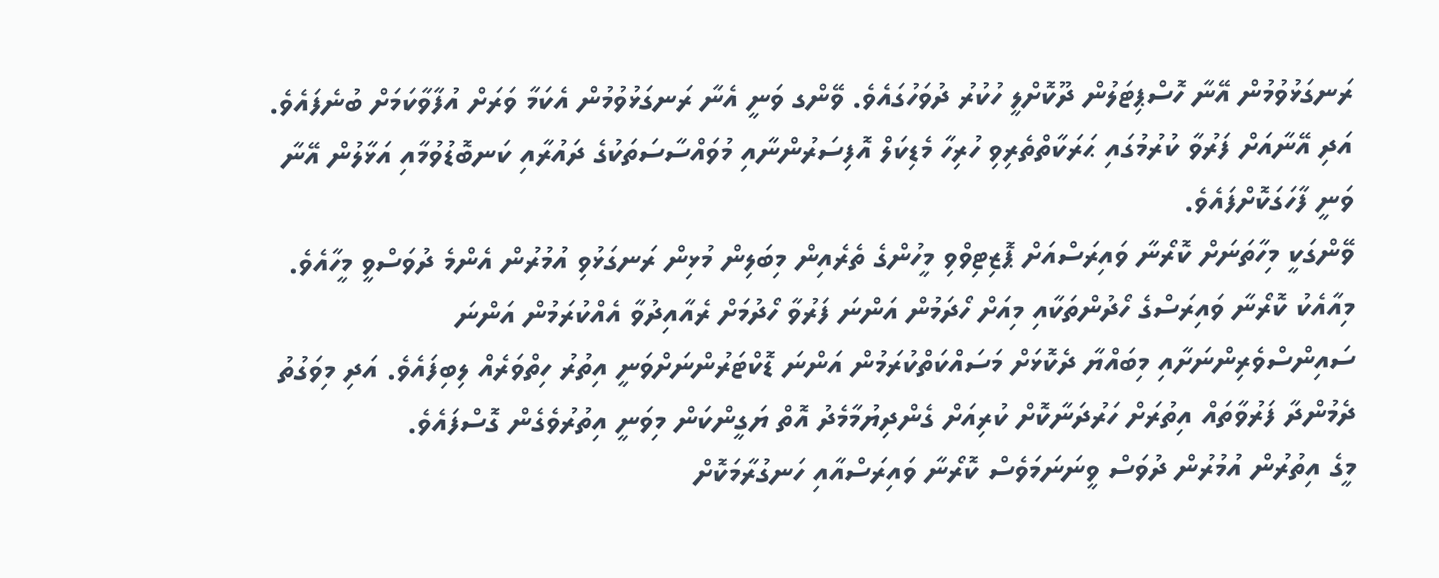ރަނގަޅުވުމުން އޭނާ ހޮސްޕިޓަލުން ދޫކޮށްލީ ހުކުރު ދުވަހުގައެވެ. ވޭންގ ވަނީ އެނާ ރަނގަޅުވުމުން އެކަމާ ވަރަށް އުފާވާކަމަށް ބުނެފައެވެ. އަދި އޭނާއަށް ފަރުވާ ކުރުމުގައި ޙަރަކާތްތެރިވި ހުރިހާ މެޑިކަލް އޮފިސަރުންނާއި މުވައްސާސަތަކުގެ ދައުރާއި ކަނބޮޑުވުމާއި އަޅާލުން އޭނާ ވަނީ ފާހަގަކޮށްފައެވެ.
ވޭންގަކީ މިހާތަނަށް ކޮރޯނާ ވައިރަސްއަށް ޕޮޒިޓިވްވި މީހުންގެ ތެރެއިން މިބަލިން މުޅިން ރަނގަޅުވި އުމުރުން އެންމެ ދުވަސްވީ މީހާއެވެ. މިއާއެކު ކޮރޯނާ ވައިރަސްގެ ހޯދުންތަކާއި މިއަށް ހޯދަމުން އަންނަ ފަރުވާ ހޯދުމަށް ރެއާއިދުވާ އެއްކުރަމުން އަންނަ ސައިންސްވެރިންނަށާއި މިބައްޔާ ދެކޮޅަށް މަސައްކަތްކުރަމުން އަންނަ ޑޮކްޓަރުންނަށްވަނީ އިތުރު ހިތްވަރެއް ލިބިފައެވެ. އަދި މިވަގުތު ދެމުންދާ ފަރުވާތައް އިތުރަށް ހަރުދަނާކޮށް ކުރިއަށް ގެންދިޔުމާމެދު އޮތް ޔަގީންކަން މިވަނީ އިތުރުވެގެން ގޮސްފައެވެ.
މީގެ އިތުރުން އުމުރުން ދުވަސް ވީނަނަމަވެސް ކޮރޯނާ ވައިރަސްއާއި ހަނގުރާމަކޮށް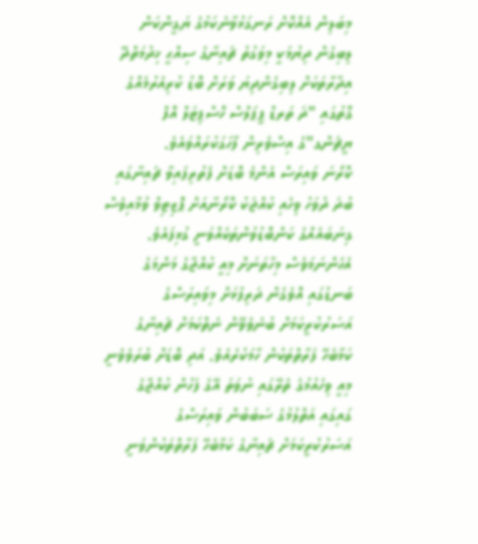މިބަލިން އެއްކޮށް ރަނގަޅުވާނެކަމުގެ ޔަގީންކަން ލިބިގެން ދިޔުމަކީ މިވަގުތު ޗައިނާގެ ސިއްޙީ ޚިދުމަތްދޭ އިދާރާތަކަށް ލިބިގެންދިޔަ ވަރަށް ބޮޑު ކުރިއެރުމެއްގެ ގޮތުގައި "ދަ ތަރޑް ޕީޕަލްސް ހޮސްޕިޓަލް އޮފް ޔީޗަންގ"ގެ އިސްވެރިން ފާހަގަކުރައްވައެވެ.
ކޮރޯނަ ވައިރަސް އެންމެ ބޮޑަށް ފެތުރިފައިވާ ޗައިނާގައި ބުދަ ދުވަހު ވިހެއި ކުއްޖަކު ކޮރޯނާއަށް ޕޮޒިޓިވް ވުމާއިވެސް ގިނަބައެއްގެ ކަންބޮޑުވުންތަކެއްވަނީ ގުޅިފައެވެ. އެހެންނަމަވެސް މިހާތަނަށް މިއީ ކުއްޖާގެ މަންމަގެ ބަނޑުގައި އޮވެގެން ދަރިފުޅަށް މިވައިރަސްގެ އަސަރުކުރީކަމަށް ބުނެވެވޭން ނެތްކަމަށް ޗައިނާގެ ކަމާބެހޭ ފަރާތްތަކުން ހާމަކުރެއެވެ. އަދި ބޮޑަށް ބުރަވެވެނީ މިއީ ވިހެއުމުގެ ތެރޭގައި ނުވަތަ އޭގެ ފަހުން ކުއްޖާގެ ގައިގައި އަތްލުމުގެ ސަބަބުން ވައިރަސްގެ އަސަރުކުރީކަމަށް ޗައިނާގެ ކަމާބެހޭ ފަރާތްތަކުންވަނީ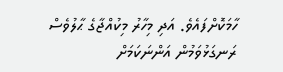ހާމަކޮށްފައެވެ. އަދި މިހާރު މިކުއްޖާގެ ޙާލުވެސް ރަނގަޅުވަމުން އަންނަކަމަށް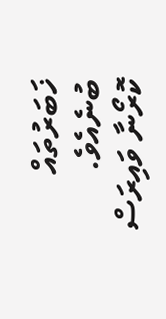ޚަބަރުތައް ބުނެއެވެ.
ކޮރޯނާ ވައިރަސް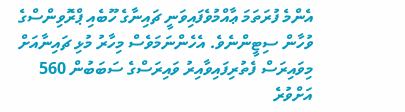އެންމެ ފުރަތަމަ ޢާއްމުވެފައިވަނީ ޗައިނާގެ ހޫބެއި ޕްރޮވިންސްގެ ވުހާން ސިޓީންނެވެ. އެހެންނަމަވެސް މިހާރު މުޅި ޗައިނާއަށް މިވައިރަސް ފެތުރިފައިވާއިރު ވައިރަސްގެ ސަބަބުން 560 އަށްވުރެ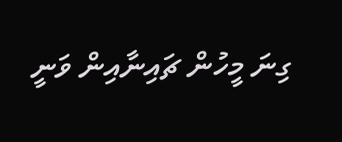ގިނަ މީހުން ޗައިނާއިން ވަނީ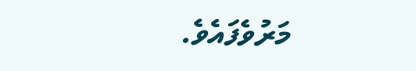މަރުވެފައެވެ.